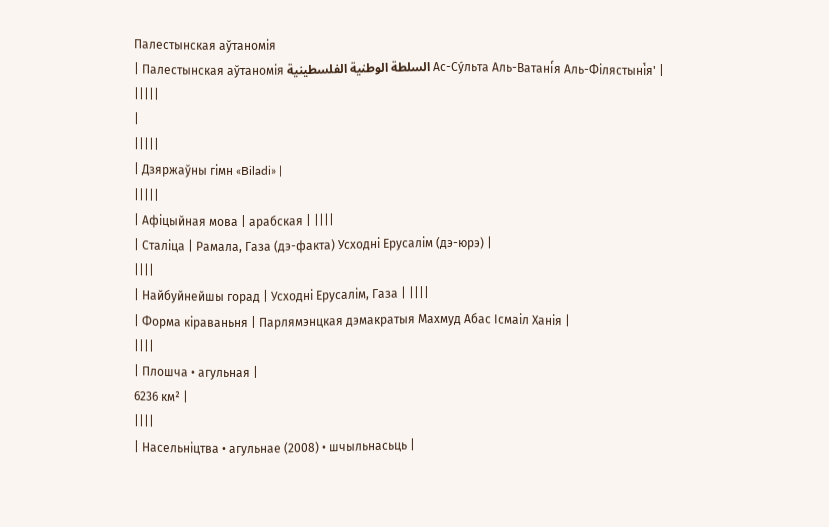Палестынская аўтаномія
| Палестынская аўтаномія السلطة الوطنية الفلسطينية Ас-Су́льта Аль-Ватані́я Аль-Філястыні́я' |
|||||
|
|||||
| Дзяржаўны гімн «Biladi» |
|||||
| Афіцыйная мова | арабская | ||||
| Сталіца | Рамала, Газа (дэ-факта) Усходні Ерусалім (дэ-юрэ) |
||||
| Найбуйнейшы горад | Усходні Ерусалім, Газа | ||||
| Форма кіраваньня | Парлямэнцкая дэмакратыя Махмуд Абас Ісмаіл Ханія |
||||
| Плошча • агульная |
6236 км² |
||||
| Насельніцтва • агульнае (2008) • шчыльнасьць |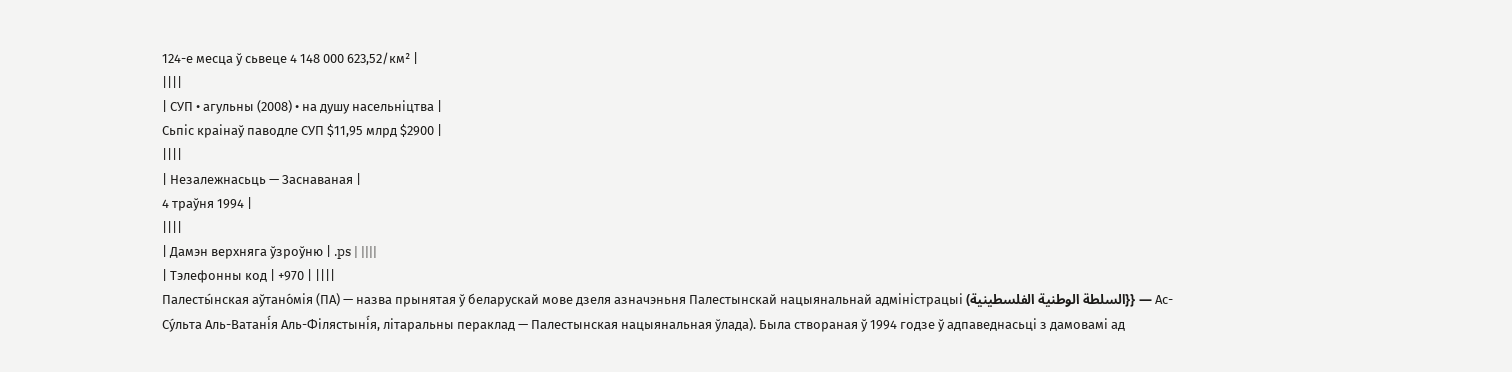124-е месца ў сьвеце 4 148 000 623,52/км² |
||||
| СУП • агульны (2008) • на душу насельніцтва |
Сьпіс краінаў паводле СУП $11,95 млрд $2900 |
||||
| Незалежнасьць — Заснаваная |
4 траўня 1994 |
||||
| Дамэн верхняга ўзроўню | .ps | ||||
| Тэлефонны код | +970 | ||||
Палесты́нская аўтано́мія (ПА) — назва прынятая ў беларускай мове дзеля азначэньня Палестынскай нацыянальнай адміністрацыі (السلطة الوطنية الفلسطينية}} — Ас-Су́льта Аль-Ватані́я Аль-Філястыні́я, літаральны пераклад — Палестынская нацыянальная ўлада). Была створаная ў 1994 годзе ў адпаведнасьці з дамовамі ад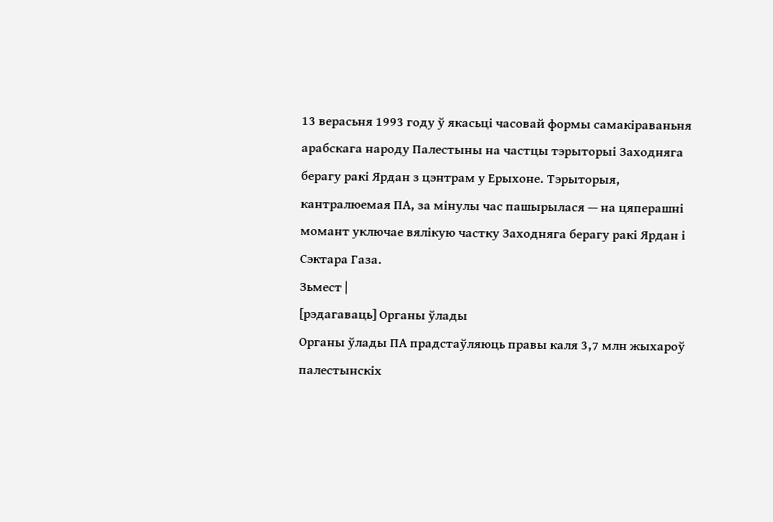13 верасьня 1993 году ў якасьці часовай формы самакіраваньня арабскага народу Палестыны на частцы тэрыторыі Заходняга берагу ракі Ярдан з цэнтрам у Ерыхоне. Тэрыторыя, кантралюемая ПА, за мінулы час пашырылася — на цяперашні момант уключае вялікую частку Заходняга берагу ракі Ярдан і Сэктара Газа.
Зьмест |
[рэдагаваць] Органы ўлады
Органы ўлады ПА прадстаўляюць правы каля 3,7 млн жыхароў палестынскіх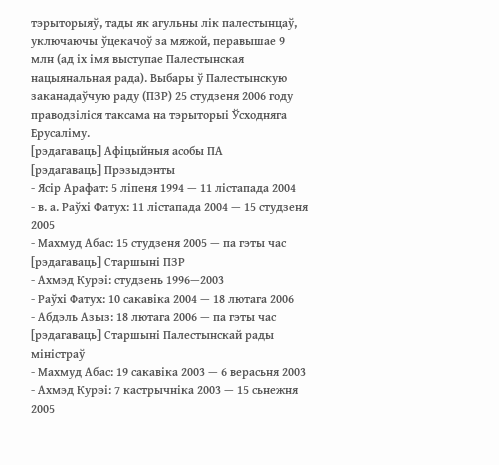тэрыторыяў, тады як агульны лік палестынцаў, уключаючы ўцекачоў за мяжой, перавышае 9 млн (ад іх імя выступае Палестынская нацыянальная рада). Выбары ў Палестынскую заканадаўчую раду (ПЗР) 25 студзеня 2006 году праводзіліся таксама на тэрыторыі Ўсходняга Ерусаліму.
[рэдагаваць] Афіцыйныя асобы ПА
[рэдагаваць] Прэзыдэнты
- Ясір Арафат: 5 ліпеня 1994 — 11 лістапада 2004
- в. а. Раўхі Фатух: 11 лістапада 2004 — 15 студзеня 2005
- Махмуд Абас: 15 студзеня 2005 — па гэты час
[рэдагаваць] Старшыні ПЗР
- Ахмэд Курэі: студзень 1996—2003
- Раўхі Фатух: 10 сакавіка 2004 — 18 лютага 2006
- Абдэль Азыз: 18 лютага 2006 — па гэты час
[рэдагаваць] Старшыні Палестынскай рады міністраў
- Махмуд Абас: 19 сакавіка 2003 — 6 верасьня 2003
- Ахмэд Курэі: 7 кастрычніка 2003 — 15 сьнежня 2005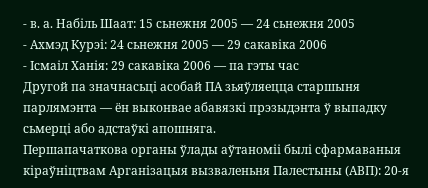- в. а. Набіль Шаат: 15 сьнежня 2005 — 24 сьнежня 2005
- Ахмэд Курэі: 24 сьнежня 2005 — 29 сакавіка 2006
- Ісмаіл Ханія: 29 сакавіка 2006 — па гэты час
Другой па значнасьці асобай ПА зьяўляецца старшыня парлямэнта — ён выконвае абавязкі прэзыдэнта ў выпадку сьмерці або адстаўкі апошняга.
Першапачаткова органы ўлады аўтаноміі былі сфармаваныя кіраўніцтвам Арганізацыя вызваленьня Палестыны (АВП): 20-я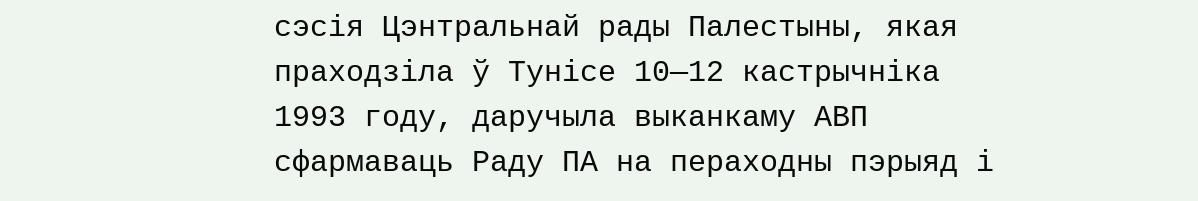сэсія Цэнтральнай рады Палестыны, якая праходзіла ў Тунісе 10—12 кастрычніка 1993 году, даручыла выканкаму АВП сфармаваць Раду ПА на пераходны пэрыяд і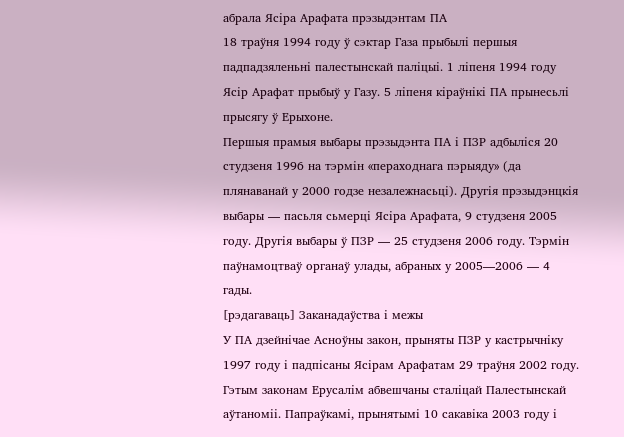абрала Ясіра Арафата прэзыдэнтам ПА
18 траўня 1994 году ў сэктар Газа прыбылі першыя падпадзяленьні палестынскай паліцыі. 1 ліпеня 1994 году Ясір Арафат прыбыў у Газу. 5 ліпеня кіраўнікі ПА прынесьлі прысягу ў Ерыхоне.
Першыя прамыя выбары прэзыдэнта ПА і ПЗР адбыліся 20 студзеня 1996 на тэрмін «пераходнага пэрыяду» (да плянаванай у 2000 годзе незалежнасьці). Другія прэзыдэнцкія выбары — пасьля сьмерці Ясіра Арафата, 9 студзеня 2005 году. Другія выбары ў ПЗР — 25 студзеня 2006 году. Тэрмін паўнамоцтваў органаў улады, абраных у 2005—2006 — 4 гады.
[рэдагаваць] Заканадаўства і межы
У ПА дзейнічае Асноўны закон, прыняты ПЗР у кастрычніку 1997 году і падпісаны Ясірам Арафатам 29 траўня 2002 году. Гэтым законам Ерусалім абвешчаны сталіцай Палестынскай аўтаноміі. Папраўкамі, прынятымі 10 сакавіка 2003 году і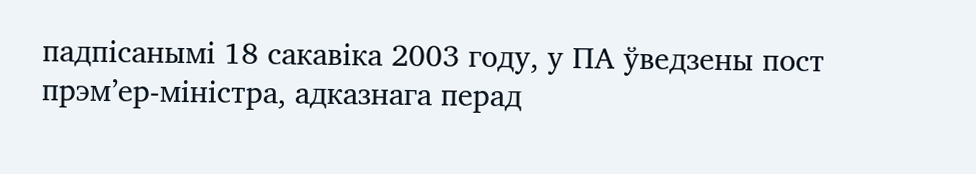падпісанымі 18 сакавіка 2003 году, у ПА ўведзены пост прэм’ер-міністра, адказнага перад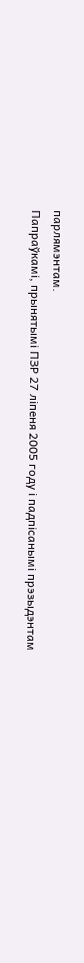парлямэнтам.
Папраўкамі, прынятымі ПЗР 27 ліпеня 2005 году і падпісанымі прэзыдэнтам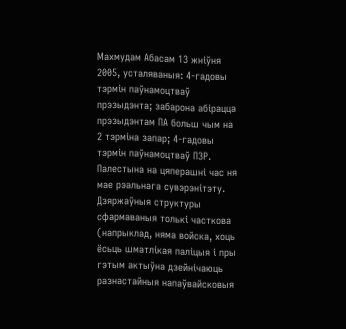Махмудам Абасам 13 жніўня 2005, усталяваныя: 4-гадовы тэрмін паўнамоцтваў прэзыдэнта; забарона абірацца прэзыдэнтам ПА больш чым на 2 тэрміна запар; 4-гадовы тэрмін паўнамоцтваў ПЗР.
Палестына на цяперашні час ня мае рэальнага сувэрэнітэту. Дзяржаўныя структуры сфармаваныя толькі часткова (напрыклад, няма войска, хоць ёсьць шматлікая паліцыя і пры гэтым актыўна дзейнічаюць разнастайныя напаўвайсковыя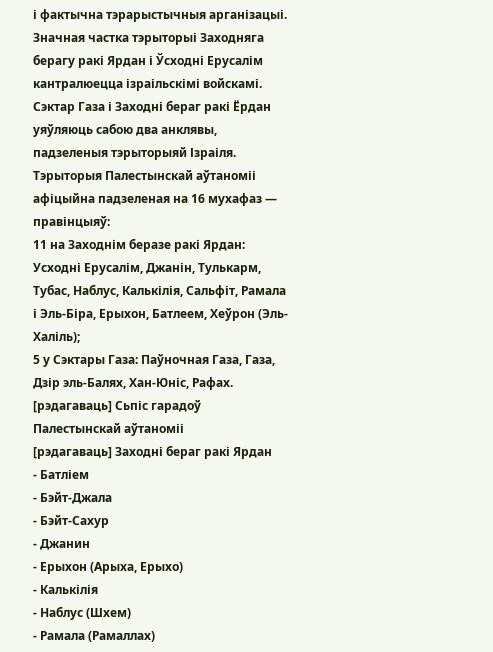і фактычна тэрарыстычныя арганізацыі. Значная частка тэрыторыі Заходняга берагу ракі Ярдан і Ўсходні Ерусалім кантралюецца ізраільскімі войскамі. Сэктар Газа і Заходні бераг ракі Ёрдан уяўляюць сабою два анклявы, падзеленыя тэрыторыяй Ізраіля.
Тэрыторыя Палестынскай аўтаноміі афіцыйна падзеленая на 16 мухафаз — правінцыяў:
11 на Заходнім беразе ракі Ярдан: Усходні Ерусалім, Джанін, Тулькарм, Тубас, Наблус, Калькілія, Сальфіт, Рамала і Эль-Біра, Ерыхон, Батлеем, Хеўрон (Эль-Халіль);
5 у Сэктары Газа: Паўночная Газа, Газа, Дзір эль-Балях, Хан-Юніс, Рафах.
[рэдагаваць] Сьпіс гарадоў Палестынскай аўтаноміі
[рэдагаваць] Заходні бераг ракі Ярдан
- Батліем
- Бэйт-Джала
- Бэйт-Сахур
- Джанин
- Ерыхон (Арыха, Ерыхо)
- Калькілія
- Наблус (Шхем)
- Рамала (Рамаллах)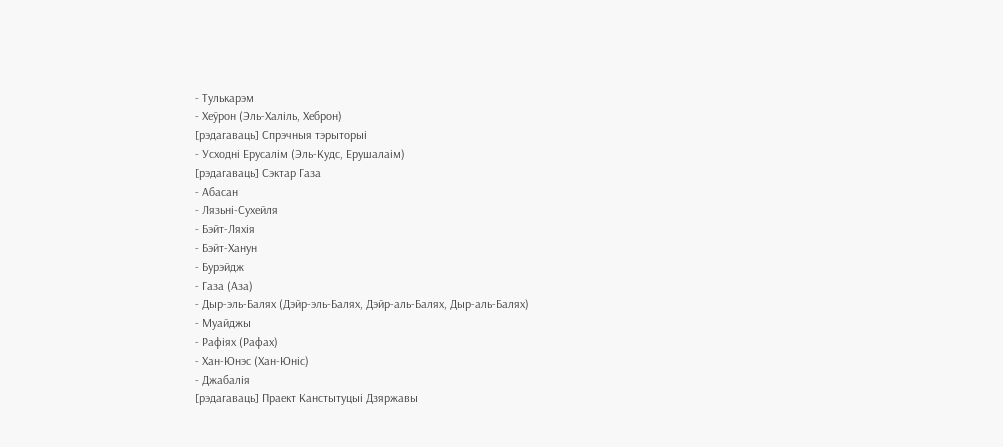- Тулькарэм
- Хеўрон (Эль-Халіль, Хеброн)
[рэдагаваць] Спрэчныя тэрыторыі
- Усходні Ерусалім (Эль-Кудс, Ерушалаім)
[рэдагаваць] Сэктар Газа
- Абасан
- Лязьні-Сухейля
- Бэйт-Ляхія
- Бэйт-Ханун
- Бурэйдж
- Газа (Аза)
- Дыр-эль-Балях (Дэйр-эль-Балях, Дэйр-аль-Балях, Дыр-аль-Балях)
- Муайджы
- Рафіях (Рафах)
- Хан-Юнэс (Хан-Юніс)
- Джабалія
[рэдагаваць] Праект Канстытуцыі Дзяржавы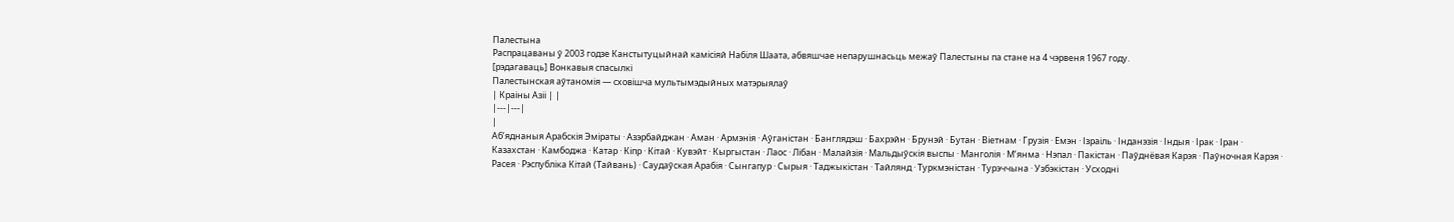Палестына
Распрацаваны ў 2003 годзе Канстытуцыйнай камісіяй Набіля Шаата, абвяшчае непарушнасьць межаў Палестыны па стане на 4 чэрвеня 1967 году.
[рэдагаваць] Вонкавыя спасылкі
Палестынская аўтаномія — сховішча мультымэдыйных матэрыялаў
| Краіны Азіі | |
|---|---|
|
Аб’яднаныя Арабскія Эміраты · Азэрбайджан · Аман · Армэнія · Аўганістан · Банглядэш · Бахрэйн · Брунэй · Бутан · Віетнам · Грузія · Емэн · Ізраіль · Інданэзія · Індыя · Ірак · Іран · Казахстан · Камбоджа · Катар · Кіпр · Кітай · Кувэйт · Кыргыстан · Лаос · Лібан · Малайзія · Мальдыўскія выспы · Манголія · М’янма · Нэпал · Пакістан · Паўднёвая Карэя · Паўночная Карэя · Расея · Рэспубліка Кітай (Тайвань) · Саудаўская Арабія · Сынгапур · Сырыя · Таджыкістан · Тайлянд · Туркмэністан · Турэччына · Узбэкістан · Усходні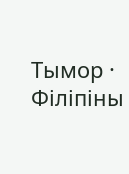Тымор · Філіпіны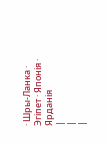· Шры-Ланка · Эгіпет · Японія · Ярданія
|
|
|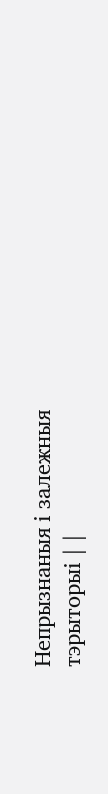Непрызнаныя і залежныя тэрыторыі | |